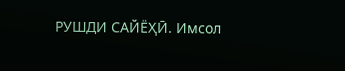РУШДИ САЙЁҲӢ. Имсол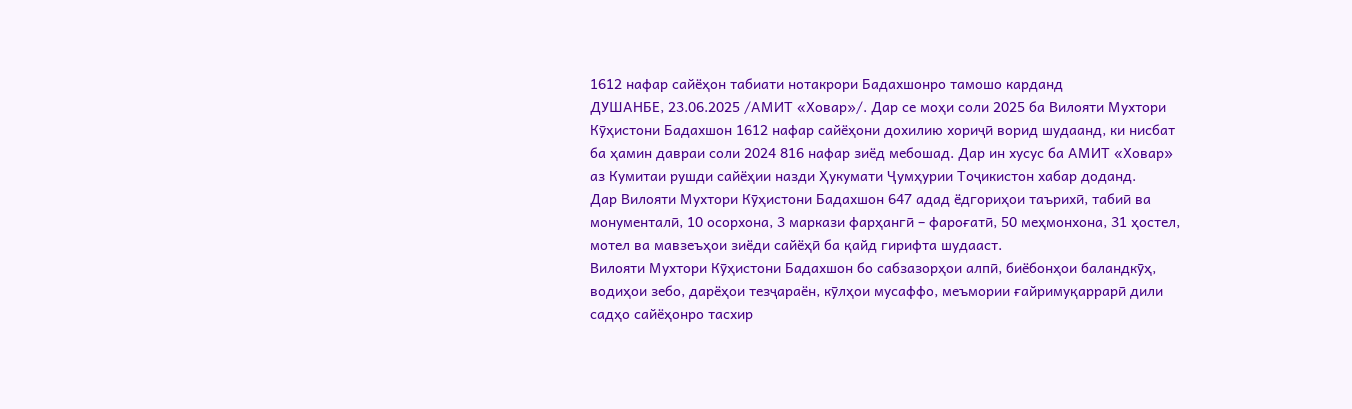1612 нафар сайёҳон табиати нотакрори Бадахшонро тамошо карданд
ДУШАНБЕ, 23.06.2025 /АМИТ «Ховар»/. Дар се моҳи соли 2025 ба Вилояти Мухтори Кӯҳистони Бадахшон 1612 нафар сайёҳони дохилию хориҷӣ ворид шудаанд, ки нисбат ба ҳамин давраи соли 2024 816 нафар зиёд мебошад. Дар ин хусус ба АМИТ «Ховар» аз Кумитаи рушди сайёҳии назди Ҳукумати Ҷумҳурии Тоҷикистон хабар доданд.
Дар Вилояти Мухтори Кӯҳистони Бадахшон 647 адад ёдгориҳои таърихӣ, табиӣ ва монументалӣ, 10 осорхона, 3 маркази фарҳангӣ – фароғатӣ, 50 меҳмонхона, 31 ҳостел, мотел ва мавзеъҳои зиёди сайёҳӣ ба қайд гирифта шудааст.
Вилояти Мухтори Кӯҳистони Бадахшон бо сабзазорҳои алпӣ, биёбонҳои баландкӯҳ, водиҳои зебо, дарёҳои тезҷараён, кӯлҳои мусаффо, меъмории ғайримуқаррарӣ дили садҳо сайёҳонро тасхир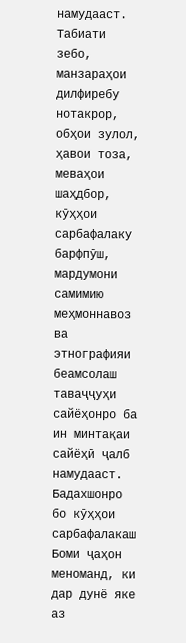намудааст. Табиати зебо, манзараҳои дилфиребу нотакрор, обҳои зулол, ҳавои тоза, меваҳои шаҳдбор, кӯҳҳои сарбафалаку барфпӯш, мардумони самимию меҳмоннавоз ва этнографияи беамсолаш таваҷҷуҳи сайёҳонро ба ин минтақаи сайёҳӣ ҷалб намудааст.
Бадахшонро бо кӯҳҳои сарбафалакаш Боми ҷаҳон меноманд, ки дар дунё яке аз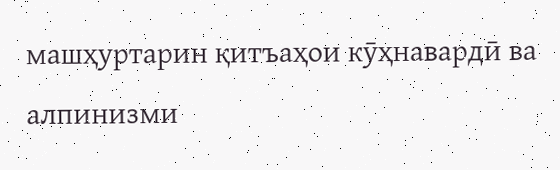машҳуртарин қитъаҳои кӯҳнавардӣ ва алпинизми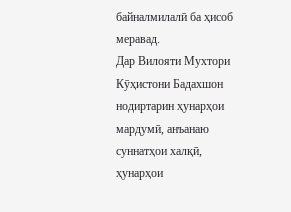байналмилалӣ ба ҳисоб меравад.
Дар Вилояти Мухтори Кӯҳистони Бадахшон нодиртарин ҳунарҳои мардумӣ, анъанаю суннатҳои халқӣ, ҳунарҳои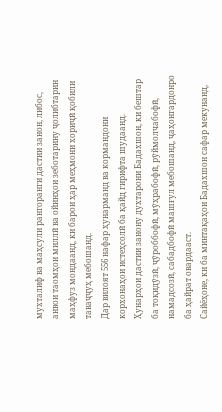мухталиф ва маҳсули рангоранги дастии занон, либос, анвои таомҳои миллӣ ва ойинҳои зеботарину ҷолибтарин маҳфуз мондаанд, ки барои ҳар меҳмони хориҷӣ қобили таваҷҷуҳ мебошанд.
Дар вилоят 556 нафар ҳунарманд ва кормандони корхонаҳои истеҳсолӣ ба қайд гирифта шудаанд.
Ҳунарҳои дастии занону духтарони Бадахшон, ки бештар ба тоқидӯзӣ, ҷӯроббофӣ, мӯҳрабофӣ, рӯймолчабофӣ, намадсозӣ, сабадбофӣ машғул мебошанд, ҷаҳонгардонро ба ҳайрат овардааст.
Сайёҳоне, ки ба минтақаҳои Бадахшон сафар мекунанд,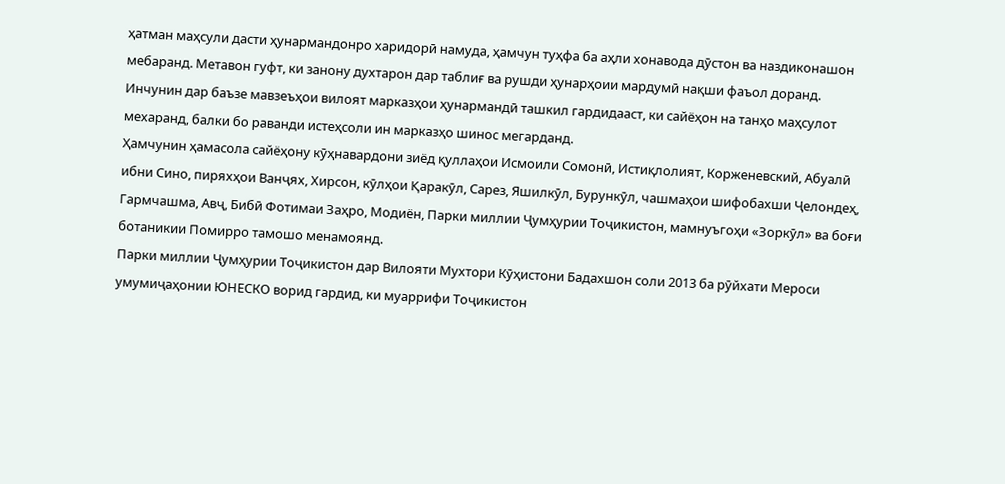ҳатман маҳсули дасти ҳунармандонро харидорӣ намуда, ҳамчун туҳфа ба аҳли хонавода дӯстон ва наздиконашон мебаранд. Метавон гуфт, ки занону духтарон дар таблиғ ва рушди ҳунарҳоии мардумӣ нақши фаъол доранд.
Инчунин дар баъзе мавзеъҳои вилоят марказҳои ҳунармандӣ ташкил гардидааст, ки сайёҳон на танҳо маҳсулот мехаранд, балки бо раванди истеҳсоли ин марказҳо шинос мегарданд.
Ҳамчунин ҳамасола сайёҳону кӯҳнавардони зиёд қуллаҳои Исмоили Сомонӣ, Истиқлолият, Корженевский, Абуалӣ ибни Сино, пиряхҳои Ванҷях, Хирсон, кӯлҳои Қаракӯл, Сарез, Яшилкӯл, Бурункӯл, чашмаҳои шифобахши Ҷелондеҳ, Гармчашма, Авҷ, Бибӣ Фотимаи Заҳро, Модиён, Парки миллии Ҷумҳурии Тоҷикистон, мамнуъгоҳи «Зоркӯл» ва боғи ботаникии Помирро тамошо менамоянд.
Парки миллии Ҷумҳурии Тоҷикистон дар Вилояти Мухтори Кӯҳистони Бадахшон соли 2013 ба рӯйхати Мероси умумиҷаҳонии ЮНЕСКО ворид гардид, ки муаррифи Тоҷикистон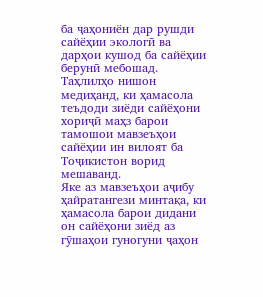ба ҷаҳониён дар рушди сайёҳии экологӣ ва дарҳои кушод ба сайёҳии берунӣ мебошад.
Таҳлилҳо нишон медиҳанд, ки ҳамасола теъдоди зиёди сайёҳони хориҷӣ маҳз барои тамошои мавзеъҳои сайёҳии ин вилоят ба Тоҷикистон ворид мешаванд.
Яке аз мавзеъҳои аҷибу ҳайратангези минтақа, ки ҳамасола барои дидани он сайёҳони зиёд аз гӯшаҳои гуногуни ҷаҳон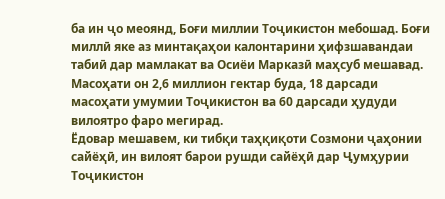ба ин ҷо меоянд, Боғи миллии Тоҷикистон мебошад. Боғи миллӣ яке аз минтақаҳои калонтарини ҳифзшавандаи табиӣ дар мамлакат ва Осиёи Марказӣ маҳсуб мешавад. Масоҳати он 2,6 миллион гектар буда, 18 дарсади масоҳати умумии Тоҷикистон ва 60 дарсади ҳудуди вилоятро фаро мегирад.
Ёдовар мешавем, ки тибқи таҳқиқоти Созмони ҷаҳонии сайёҳӣ, ин вилоят барои рушди сайёҳӣ дар Ҷумҳурии Тоҷикистон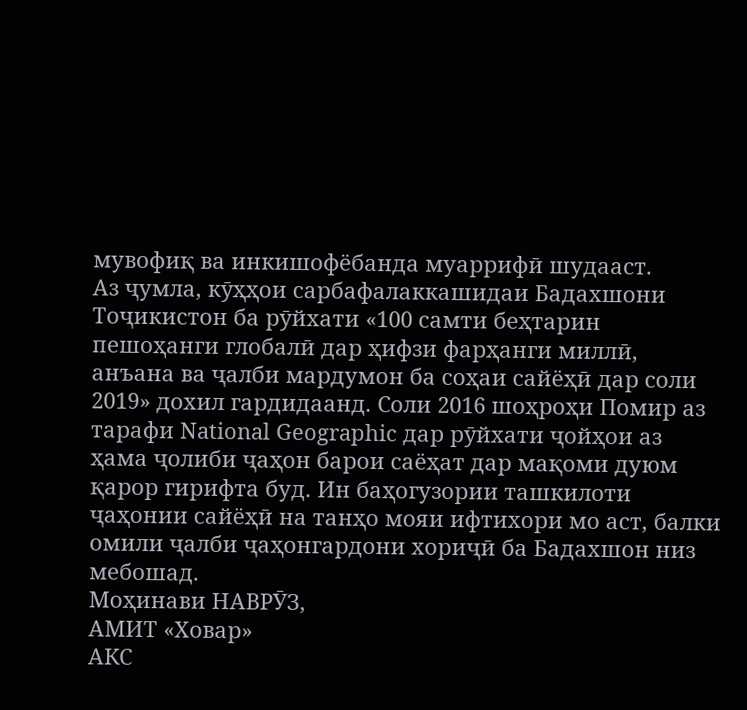мувофиқ ва инкишофёбанда муаррифӣ шудааст.
Аз ҷумла, кӯҳҳои сарбафалаккашидаи Бадахшони Тоҷикистон ба рӯйхати «100 самти беҳтарин пешоҳанги глобалӣ дар ҳифзи фарҳанги миллӣ, анъана ва ҷалби мардумон ба соҳаи сайёҳӣ дар соли 2019» дохил гардидаанд. Соли 2016 шоҳроҳи Помир аз тарафи National Geographic дар рӯйхати ҷойҳои аз ҳама ҷолиби ҷаҳон барои саёҳат дар мақоми дуюм қарор гирифта буд. Ин баҳогузории ташкилоти ҷаҳонии сайёҳӣ на танҳо мояи ифтихори мо аст, балки омили ҷалби ҷаҳонгардони хориҷӣ ба Бадахшон низ мебошад.
Моҳинави НАВРӮЗ,
АМИТ «Ховар»
АКС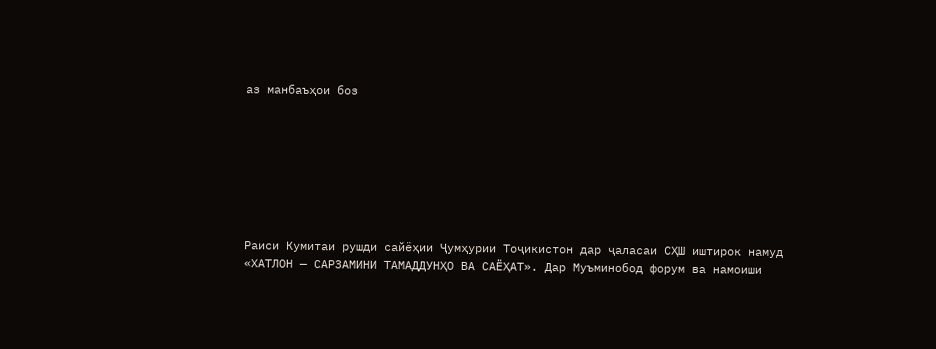аз манбаъҳои боз








Раиси Кумитаи рушди сайёҳии Ҷумҳурии Тоҷикистон дар ҷаласаи СҲШ иштирок намуд
«ХАТЛОН — САРЗАМИНИ ТАМАДДУНҲО ВА САЁҲАТ». Дар Муъминобод форум ва намоиши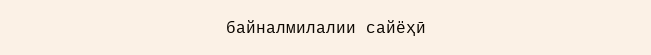байналмилалии сайёҳӣ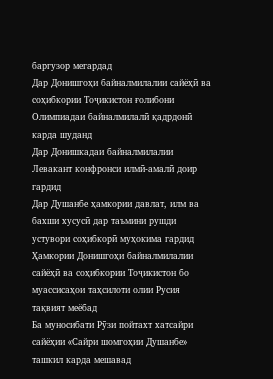баргузор мегардад
Дар Донишгоҳи байналмилалии сайёҳӣ ва соҳибкории Тоҷикистон ғолибони Олимпиадаи байналмилалӣ қадрдонӣ карда шуданд
Дар Донишкадаи байналмилалии Левакант конфронси илмӣ-амалӣ доир гардид
Дар Душанбе ҳамкории давлат, илм ва бахши хусусӣ дар таъмини рушди устувори соҳибкорӣ муҳокима гардид
Ҳамкории Донишгоҳи байналмилалии сайёҳӣ ва соҳибкории Тоҷикистон бо муассисаҳои таҳсилоти олии Русия тақвият меёбад
Ба муносибати Рӯзи пойтахт хатсайри сайёҳии «Сайри шомгоҳии Душанбе» ташкил карда мешавад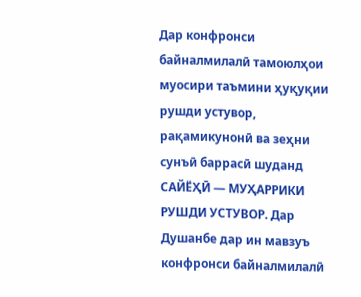Дар конфронси байналмилалӣ тамоюлҳои муосири таъмини ҳуқуқии рушди устувор, рақамикунонӣ ва зеҳни сунъӣ баррасӣ шуданд
САЙЁҲӢ — МУҲАРРИКИ РУШДИ УСТУВОР. Дар Душанбе дар ин мавзуъ конфронси байналмилалӣ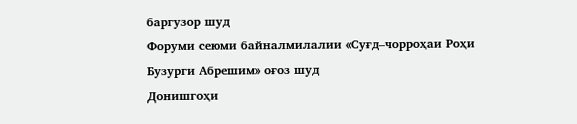баргузор шуд
Форуми сеюми байналмилалии «Суғд–чорроҳаи Роҳи Бузурги Абрешим» оғоз шуд
Донишгоҳи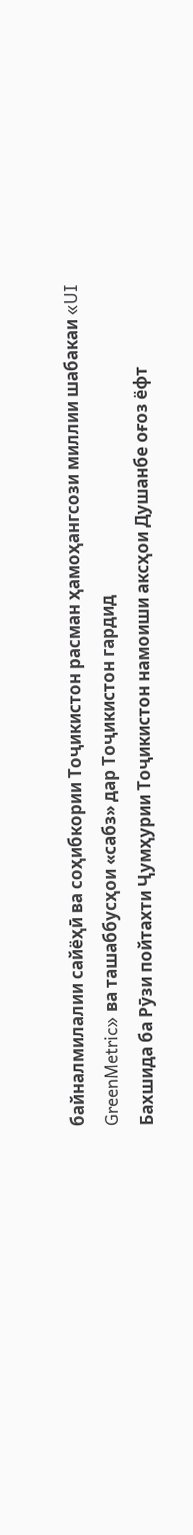байналмилалии сайёҳӣ ва соҳибкории Тоҷикистон расман ҳамоҳангсози миллии шабакаи «UI GreenMetric» ва ташаббусҳои «сабз» дар Тоҷикистон гардид
Бахшида ба Рӯзи пойтахти Ҷумҳурии Тоҷикистон намоиши аксҳои Душанбе оғоз ёфт